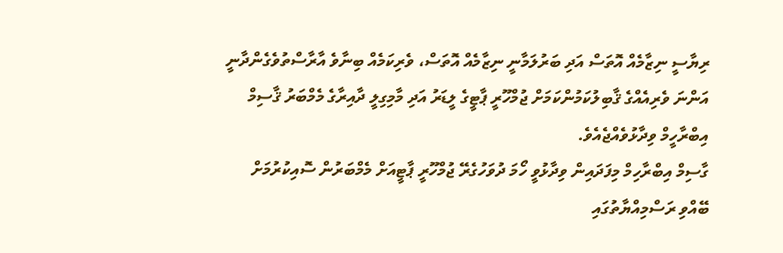ރިޔާސީ ނިޒާމެއް އޮތަސް އަދި ބަރުލަމާނީ ނިޒާމެއް އޮތަސް، ވެރިކަމެއް ބިނާވެ އާރާސްތުވެގެންދާނީ އަންނަ ވެރިއެއްގެ ޤާބިލުކަމުންކަމަށް ޖުމްހޫރީ ޕާޓީގެ ލީޑަރު އަދި މާމިގިލީ ދާއިރާގެ މެމްބަރު ޤާސިމް އިބްރާހީމް ވިދާޅުވެއްޖެއެވެ.
ގާސިމް އިބްރާހިމް މިފަދައިން ވިދާޅުވީ ހޯމަ ދުވަހުގެރޭ ޖުމްހޫރީ ޕާޓީއަށް މެމްބަރުން ސޮއިކުރުމަށް ބޭއްވި ރަސްމިއްޔާތުގައި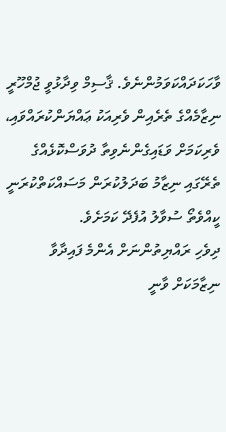ވާހަކަދައްކަވަމުންނެވެ. ޤާސިމް ވިދާޅުވީ ޖުމްހޫރީ ނިޒާމެއްގެ ތެރެއިން ވެރިއަކު ޢައްޔަންކުރައްވައި، ވެރިކަމަށް ވަޑައިގެންނެވިތާ ދުވަސްކޮޅެއްގެ ތެރޭގައި ނިޒާމު ބަދަލުކުރަން މަސައްކަތްކުރަނީ ކީއްވެތޯ ސުވާލު އުފެދޭ ކަމަށެވެ.
ދިވެހި ރައްޔިތުންނަށް އެންމެ ފައިދާވާ ނިޒާމަކަށް ވާނީ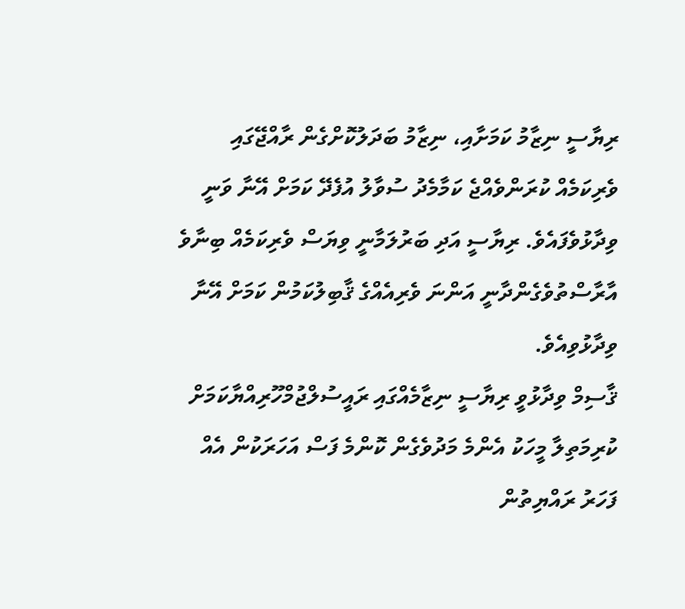ރިޔާސީ ނިޒާމު ކަމަށާއި، ނިޒާމު ބަދަލުކޮށްގެން ރާއްޖޭގައި ވެރިކަމެއް ކުރަންވެއްޖެ ކަމާމެދު ސުވާލު އުފެދޭ ކަމަށް އޭނާ ވަނީ ވިދާޅުވެފައެވެ. ރިޔާސީ އަދި ބަރުލަމާނީ ވިޔަސް ވެރިކަމެއް ބިނާވެ އާރާސްތުވެގެންދާނީ އަންނަ ވެރިއެއްގެ ޤާބިލުކަމުން ކަމަށް އޭނާ ވިދާޅުވިއެވެ.
ޤާސިމް ވިދާޅުވީ ރިޔާސީ ނިޒާމެއްގައި ރައީސުލްޖުމްހޫރިއްޔާކަމަށް ކުރިމަތިލާ މީހަކު އެންމެ މަދުވެގެން ކޮންމެ ފަސް އަހަރަކުން އެއް ފަހަރު ރައްޔިތުން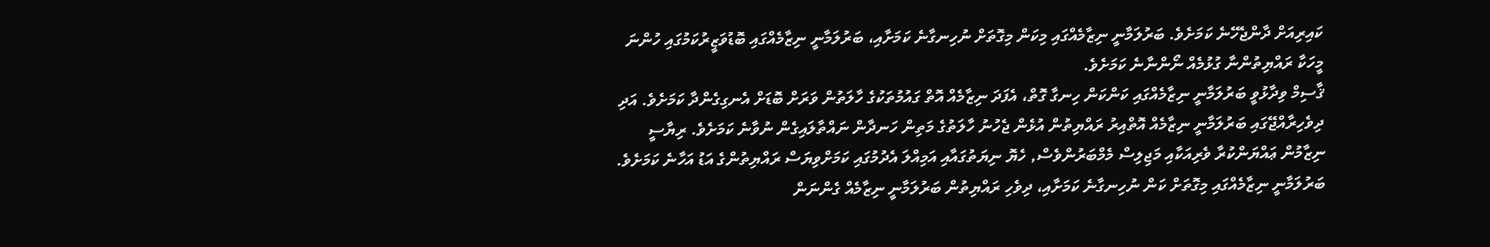ކައިރިއަށް ދާންޖެހޭނެ ކަމަށެވެ. ބަރުލަމާނީ ނިޒާމެއްގައި މިކަން މިގޮތަށް ނުހިނގާނެ ކަމަށާއި، ބަރުލަމާނީ ނިޒާމެއްގައި ބޮޑުވަޒީރުކަމުގައި ހުންނަ މީހަކާ ރައްޔިތުންނާ ގުޅުމެއް ނޯންނާނެ ކަމަށެވެ.
ޤާސިމް ވިދާޅުވީ ބަރުލަމާނީ ނިޒާމެއްގައި ކަންކަން ހިނގާ ގޮތް، އެފަދަ ނިޒާމެއް އޮތް ގައުމުތަކުގެ ހާލަތުން ވަރަށް ބޮޑަށް އެނގިގެންދާ ކަމަށެވެ. އަދި ދިވެހިރާއްޖޭގައި ބަރުލަމާނީ ނިޒާމެއް އޮތްއިރު ރައްޔިތުން އުޅެން ޖެހުނު ހާލަތުގެ މަތިން ހަނދާން ނައްތާލައިގެން ނުވާނެ ކަމަށެވެ. ރިޔާސީ ނިޒާމުން ޢައްޔަންކުރާ ވެރިއަކާއި މަޖިލިސް މެމްބަރުންވެސް, ހެޔޮ ނިޔަތުގައާއި އަމިއްލަ އެދުމުގައި ކަމަށްވިޔަސް ރައްޔިތުންގެ އަޑު އަހާނެ ކަމަށެވެ. ބަރުލަމާނީ ނިޒާމެއްގައި މިގޮތަށް ކަން ނުހިނގާނެ ކަމަށާއި، ދިވެހި ރައްޔިތުން ބަރުލަމާނީ ނިޒާމެއް ގެންނަން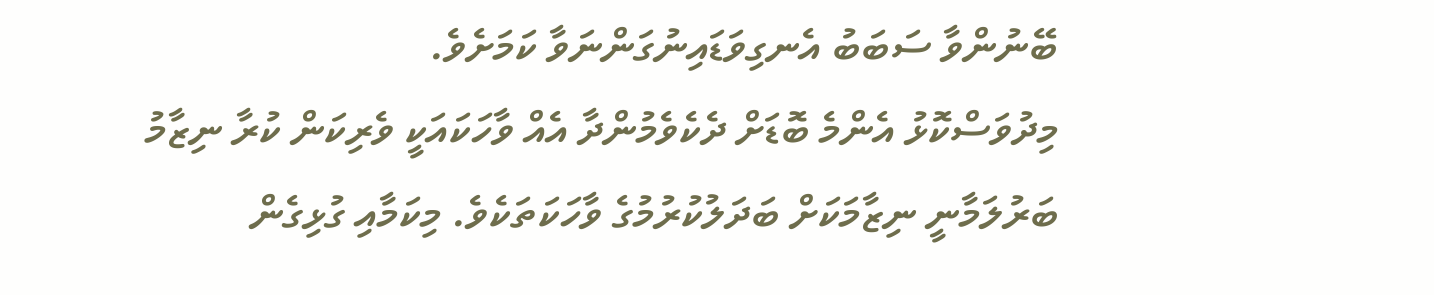ބޭނުންވާ ސަބަބު އެނގިވަޑައިނުގަންނަވާ ކަމަށެވެ.
މިދުވަސްކޮޅު އެންމެ ބޮޑަށް ދެކެވެމުންދާ އެއް ވާހަކައަކީ ވެރިކަން ކުރާ ނިޒާމު ބަރުލަމާނީ ނިޒާމަކަށް ބަދަލުކުރުމުގެ ވާހަކަތަކެވެ. މިކަމާއި ގުޅިގެން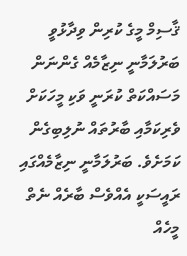ޤާސިމް މީގެ ކުރިން ވިދާޅުވީ ބަރުލަމާނީ ނިޒާމެއް ގެންނަން މަސައްކަތް ކުރަނީ ވަކި މީހަކަށް ވެރިކަމާއި ބާރުތައް ނުލިބިގެން ކަމަށެވެ. ބަރުލަމާނީ ނިޒާމެއްގައި ރައީސަކީ އެއްވެސް ބާރެއް ނެތް މީހެއް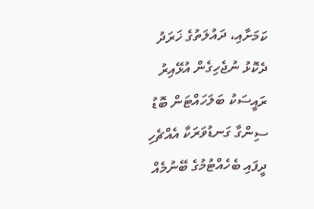ކަމަށާއި، ދައުލަތުގެ ޚަރަދު ދެކޮޅު ނުޖެހިގެން އުޅޭއިރު ރައީސަކު ބަލަހައްޓަން ބޮޑު ސިންގާ ގަނޑުވަރަކާ އެއްޗެހި ދީފައި ބެހެއްޓުމުގެ ބޭނުމެއް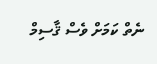ނެތް ކަމަށް ވެސް ޤާސިމް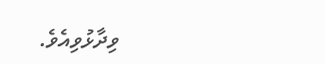ވިދާޅުވިއެވެ.